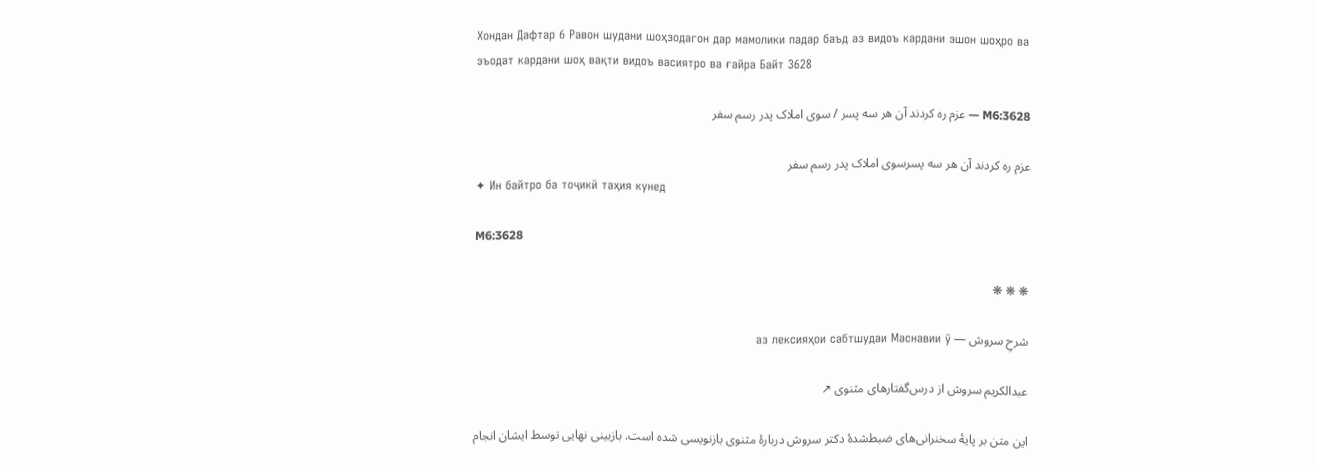Хондан Дафтар 6 Равон шудани шоҳзодагон дар мамолики падар баъд аз видоъ кардани эшон шоҳро ва эъодат кардани шоҳ вақти видоъ васиятро ва ғайра Байт 3628

M6:3628 — عزم ره کردند آن هر سه پسر / سوی املاک پدر رسم سفر

عزم ره کردند آن هر سه پسرسوی املاک پدر رسم سفر
✦ Ин байтро ба тоҷикӣ таҳия кунед

M6:3628

❋ ❋ ❋

شرحِ سروش — аз лексияҳои сабтшудаи Маснавии ӯ

عبدالکریم سروش از درس‌گفتارهای مثنوی ↗

این متن بر پایهٔ سخنرانی‌های ضبط‌شدهٔ دکتر سروش دربارهٔ مثنوی بازنویسی شده است. بازبینی نهایی توسط ایشان انجام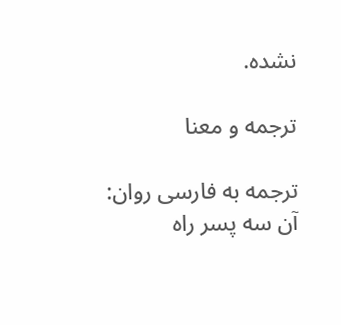نشده.

ترجمه و معنا

ترجمه به فارسی روان: آن سه پسر راه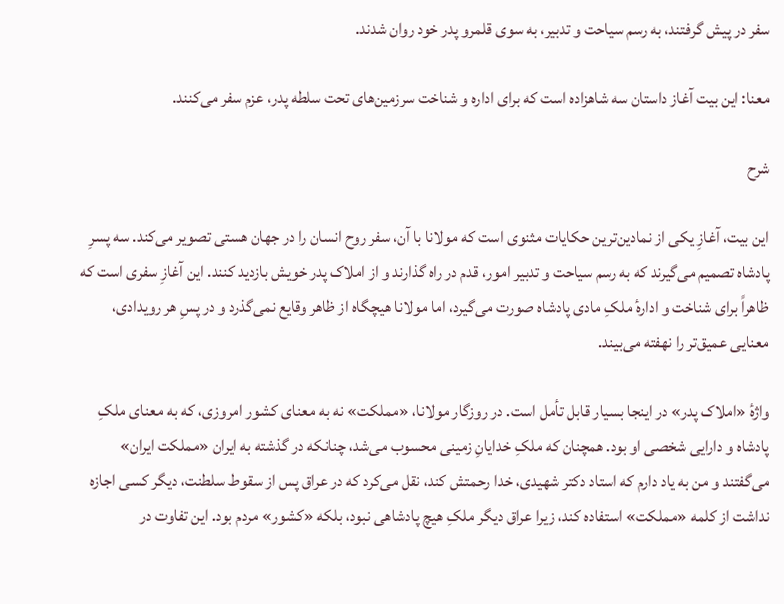سفر در پیش گرفتند، به رسم سیاحت و تدبیر، به سوی قلمرو پدر خود روان شدند.

معنا: این بیت آغاز داستان سه شاهزاده است که برای اداره و شناخت سرزمین‌های تحت سلطه پدر، عزم سفر می‌کنند.

شرح

این بیت، آغازِ یکی از نمادین‌ترین حکایات مثنوی است که مولانا با آن، سفر روح انسان را در جهان هستی تصویر می‌کند. سه پسرِ پادشاه تصمیم می‌گیرند که به رسم سیاحت و تدبیر امور، قدم در راه گذارند و از املاک پدر خویش بازدید کنند. این آغازِ سفری است که ظاهراً برای شناخت و ادارهٔ ملکِ مادی پادشاه صورت می‌گیرد، اما مولانا هیچگاه از ظاهر وقایع نمی‌گذرد و در پسِ هر رویدادی، معنایی عمیق‌تر را نهفته می‌بیند.

واژهٔ «املاک پدر» در اینجا بسیار قابل تأمل است. در روزگار مولانا، «مملکت» نه به معنای کشور امروزی، که به معنای ملکِ پادشاه و دارایی شخصی او بود. همچنان که ملکِ خدایانِ زمینی محسوب می‌شد، چنانکه در گذشته به ایران «مملکت ایران» می‌گفتند و من به یاد دارم که استاد دکتر شهیدی، خدا رحمتش کند، نقل می‌کرد که در عراق پس از سقوط سلطنت، دیگر کسی اجازه نداشت از کلمه «مملکت» استفاده کند، زیرا عراق دیگر ملکِ هیچ پادشاهی نبود، بلکه «کشور» مردم بود. این تفاوت در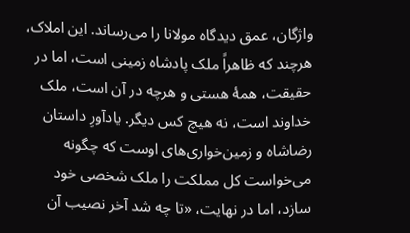واژگان، عمق دیدگاه مولانا را می‌رساند. این املاک، هرچند که ظاهراً ملک پادشاه زمینی است، اما در حقیقت، همهٔ هستی و هرچه در آن است، ملک خداوند است، نه هیچ کس دیگر. یادآورِ داستان رضاشاه و زمین‌خواری‌های اوست که چگونه می‌خواست کل مملکت را ملک شخصی خود سازد، اما در نهایت، «تا چه شد آخر نصیب آن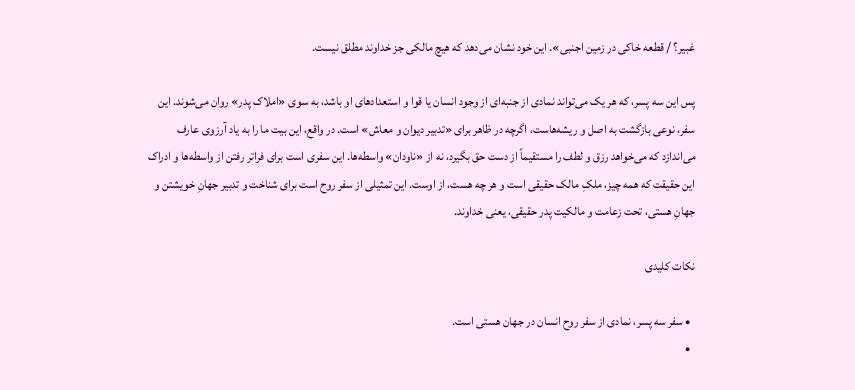غبیر؟ / قطعه خاکی در زمین اجنبی». این خود نشان می‌دهد که هیچ مالکی جز خداوند مطلق نیست.

پس این سه پسر، که هر یک می‌تواند نمادی از جنبه‌ای از وجود انسان یا قوا و استعدادهای او باشد، به سوی «املاک پدر» روان می‌شوند. این سفر، نوعی بازگشت به اصل و ریشه‌هاست، اگرچه در ظاهر برای «تدبیر دیوان و معاش» است. در واقع، این بیت ما را به یاد آرزوی عارف می‌اندازد که می‌خواهد رزق و لطف را مستقیماً از دست حق بگیرد، نه از «ناودان» واسطه‌ها. این سفری است برای فراتر رفتن از واسطه‌ها و ادراک این حقیقت که همه چیز، ملکِ مالک حقیقی است و هر چه هست، از اوست. این تمثیلی از سفر روح است برای شناخت و تدبیر جهانِ خویشتن و جهانِ هستی، تحت زعامت و مالکیت پدر حقیقی، یعنی خداوند.

نکات کلیدی

  • سفر سه پسر، نمادی از سفر روح انسان در جهان هستی است.
  •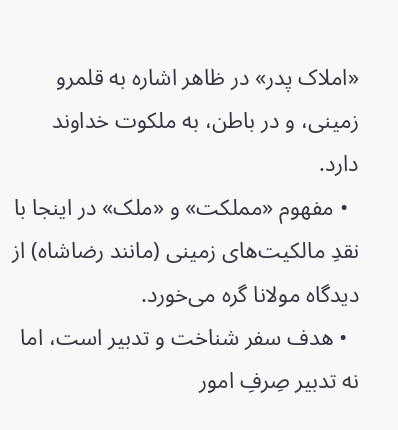«املاک پدر» در ظاهر اشاره به قلمرو زمینی، و در باطن، به ملکوت خداوند دارد.
  • مفهوم «مملکت» و «ملک» در اینجا با نقدِ مالکیت‌های زمینی (مانند رضاشاه) از دیدگاه مولانا گره می‌خورد.
  • هدف سفر شناخت و تدبیر است، اما نه تدبیر صِرفِ امور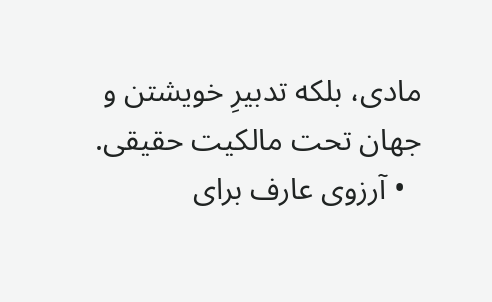مادی، بلکه تدبیرِ خویشتن و جهان تحت مالکیت حقیقی.
  • آرزوی عارف برای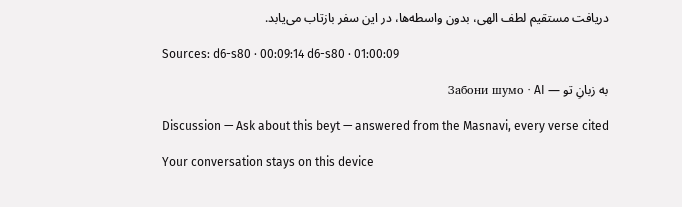دریافت مستقیم لطف الهی، بدون واسطه‌ها، در این سفر بازتاب می‌یابد.

Sources: d6-s80 · 00:09:14 d6-s80 · 01:00:09

به زبانِ تو — Забони шумо · AI

Discussion — Ask about this beyt — answered from the Masnavi, every verse cited

Your conversation stays on this device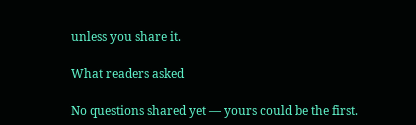unless you share it.

What readers asked

No questions shared yet — yours could be the first.